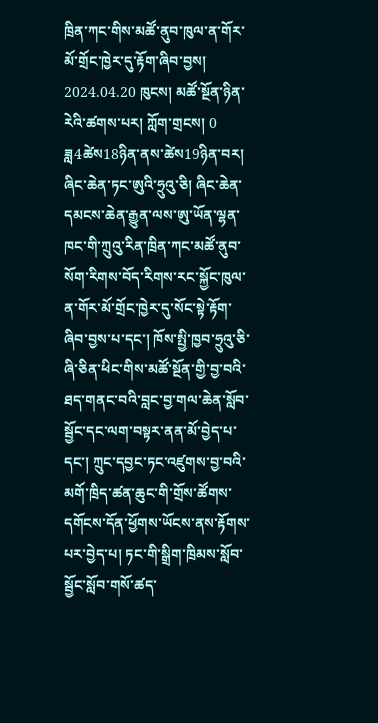ཁྲིན་ཀང་གིས་མཚོ་ནུབ་ཁུལ་ན་གོར་མོ་གྲོང་ཁྱེར་དུ་རྟོག་ཞིབ་བྱས།
2024.04.20 ཁུངས། མཚོ་སྔོན་ཉིན་རེའི་ཚགས་པར། ཀློག་གྲངས། 0
ཟླ4ཚེས18ཉིན་ནས་ཚེས19ཉིན་བར། ཞིང་ཆེན་ཏང་ཨུའི་ཧྲུའུ་ཅི། ཞིང་ཆེན་དམངས་ཆེན་རྒྱུན་ལས་ཨུ་ཡོན་ལྷན་ཁང་གི་ཀྲུའུ་རིན་ཁྲིན་ཀང་མཚོ་ནུབ་སོག་རིགས་བོད་རིགས་རང་སྐྱོང་ཁུལ་ན་གོར་མོ་གྲོང་ཁྱེར་དུ་སོང་སྟེ་རྟོག་ཞིབ་བྱས་པ་དང་། ཁོས་སྤྱི་ཁྱབ་ཧྲུའུ་ཅི་ཞི་ཅིན་ཕིང་གིས་མཚོ་སྔོན་གྱི་བྱ་བའི་ཐད་གནང་བའི་བླང་བྱ་གལ་ཆེན་སློབ་སྦྱོང་དང་ལག་བསྟར་ནན་མོ་བྱེད་པ་དང་། ཀྲུང་དབྱང་ཏང་འཛུགས་བྱ་བའི་མགོ་ཁྲིད་ཚན་ཆུང་གི་གྲོས་ཚོགས་དགོངས་དོན་ཕྱོགས་ཡོངས་ནས་རྟོགས་པར་བྱེད་པ། ཏང་གི་སྒྲིག་ཁྲིམས་སློབ་སྦྱོང་སློབ་གསོ་ཚད་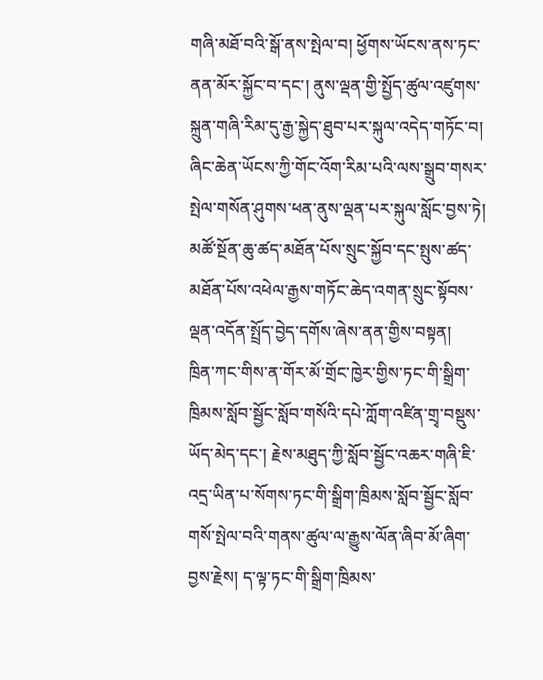གཞི་མཐོ་བའི་སྒོ་ནས་སྤེལ་བ། ཕྱོགས་ཡོངས་ནས་ཏང་ནན་མོར་སྐྱོང་བ་དང་། ནུས་ལྡན་གྱི་སྤྱོད་ཚུལ་འཛུགས་སྐྲུན་གཞི་རིམ་དུ་རྒྱ་སྐྱེད་ཐུབ་པར་སྐུལ་འདེད་གཏོང་བ། ཞིང་ཆེན་ཡོངས་ཀྱི་གོང་འོག་རིམ་པའི་ལས་སྒྲུབ་གསར་སྤེལ་གསོན་ཤུགས་ཕན་ནུས་ལྡན་པར་སྐུལ་སློང་བྱས་ཏེ། མཚོ་སྔོན་ཆུ་ཚད་མཐོན་པོས་སྲུང་སྐྱོབ་དང་སྤུས་ཚད་མཐོན་པོས་འཕེལ་རྒྱས་གཏོང་ཆེད་འགན་སྲུང་སྟོབས་ལྡན་འདོན་སྤྲོད་བྱེད་དགོས་ཞེས་ནན་གྱིས་བསྟན།
ཁྲིན་ཀང་གིས་ན་གོར་མོ་གྲོང་ཁྱེར་གྱིས་ཏང་གི་སྒྲིག་ཁྲིམས་སློབ་སྦྱོང་སློབ་གསོའི་དཔེ་ཀློག་འཛིན་གྲྭ་བསྡུས་ཡོད་མེད་དང་། རྗེས་མཐུད་ཀྱི་སློབ་སྦྱོང་འཆར་གཞི་ཇི་འདྲ་ཡིན་པ་སོགས་ཏང་གི་སྒྲིག་ཁྲིམས་སློབ་སྦྱོང་སློབ་གསོ་སྤེལ་བའི་གནས་ཚུལ་ལ་རྒྱུས་ལོན་ཞིབ་མོ་ཞིག་བྱས་རྗེས། ད་ལྟ་ཏང་གི་སྒྲིག་ཁྲིམས་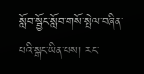སློབ་སྦྱོང་སློབ་གསོ་སྤེལ་བཞིན་པའི་སྒང་ཡིན་པས། རང་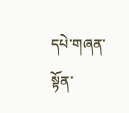དཔེ་གཞན་སྟོན་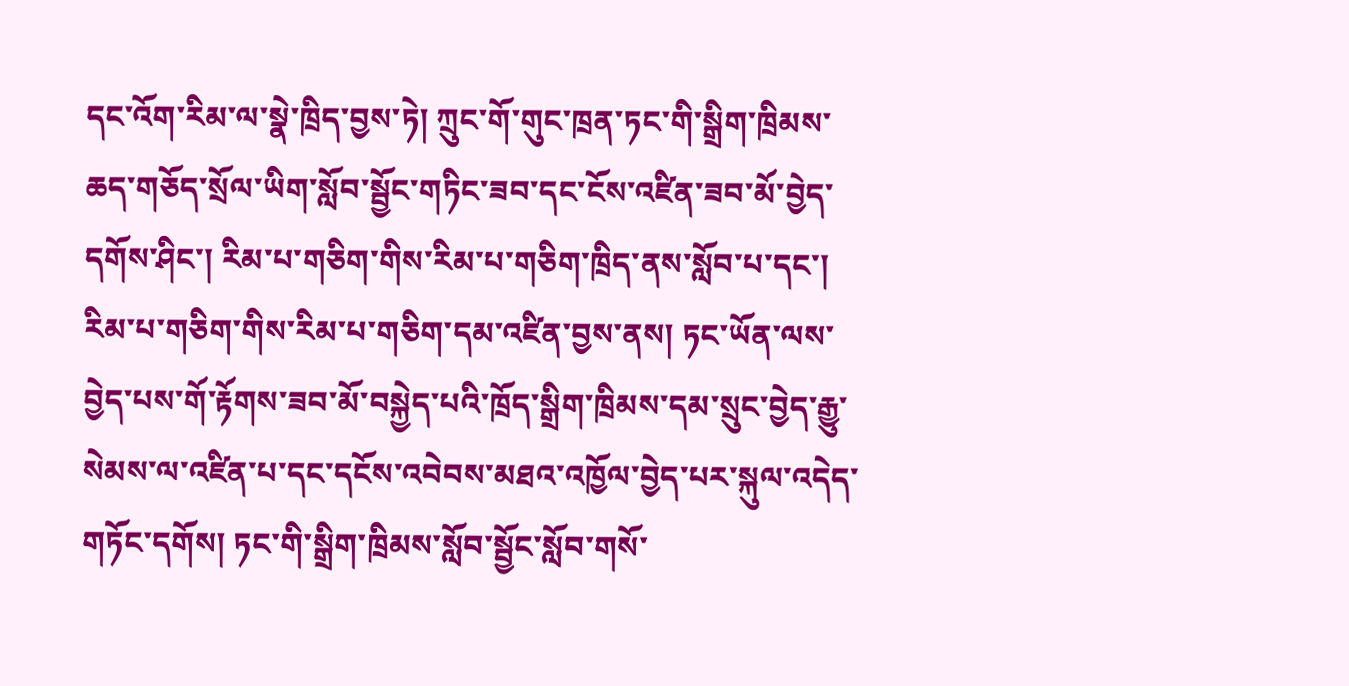དང་འོག་རིམ་ལ་སྣེ་ཁྲིད་བྱས་ཏེ། ཀྲུང་གོ་གུང་ཁྲན་ཏང་གི་སྒྲིག་ཁྲིམས་ཆད་གཅོད་སྲོལ་ཡིག་སློབ་སྦྱོང་གཏིང་ཟབ་དང་ངོས་འཛིན་ཟབ་མོ་བྱེད་དགོས་ཤིང་། རིམ་པ་གཅིག་གིས་རིམ་པ་གཅིག་ཁྲིད་ནས་སློབ་པ་དང་། རིམ་པ་གཅིག་གིས་རིམ་པ་གཅིག་དམ་འཛིན་བྱས་ནས། ཏང་ཡོན་ལས་བྱེད་པས་གོ་རྟོགས་ཟབ་མོ་བསྐྱེད་པའི་ཁྲོད་སྒྲིག་ཁྲིམས་དམ་སྲུང་བྱེད་རྒྱུ་སེམས་ལ་འཛིན་པ་དང་དངོས་འབེབས་མཐའ་འཁྱོལ་བྱེད་པར་སྐུལ་འདེད་གཏོང་དགོས། ཏང་གི་སྒྲིག་ཁྲིམས་སློབ་སྦྱོང་སློབ་གསོ་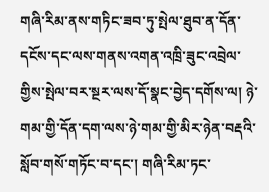གཞི་རིམ་ནས་གཏིང་ཟབ་ཏུ་སྤེལ་ཐུབ་ན་དོན་དངོས་དང་ལས་གནས་འགན་འཁྲི་ཟུང་འབྲེལ་གྱིས་སྤེལ་བར་སྔར་ལས་དོ་སྣང་བྱེད་དགོས་ལ། ཉེ་གམ་གྱི་དོན་དག་ལས་ཉེ་གམ་གྱི་མིར་ཉེན་བརྡའི་སློབ་གསོ་གཏོང་བ་དང་། གཞི་རིམ་ཏང་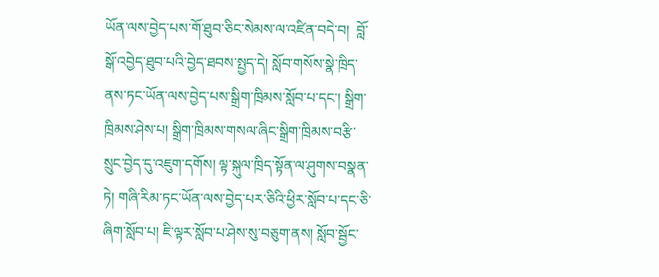ཡོན་ལས་བྱེད་པས་གོ་ཐུབ་ཅིང་སེམས་ལ་འཛིན་བདེ་བ།  བློ་སྒོ་འབྱེད་ཐུབ་པའི་བྱེད་ཐབས་སྤྱད་དེ། སློབ་གསོས་སྣེ་ཁྲིད་ནས་ཏང་ཡོན་ལས་བྱེད་པས་སྒྲིག་ཁྲིམས་སློབ་པ་དང་། སྒྲིག་ཁྲིམས་ཤེས་པ། སྒྲིག་ཁྲིམས་གསལ་ཞིང་སྒྲིག་ཁྲིམས་བརྩི་སྲུང་བྱེད་དུ་འཇུག་དགོས། ལྟ་སྐུལ་ཁྲིད་སྟོན་ལ་ཤུགས་བསྣན་ཏེ། གཞི་རིམ་ཏང་ཡོན་ལས་བྱེད་པར་ཅིའི་ཕྱིར་སློབ་པ་དང་ཅི་ཞིག་སློབ་པ། ཇི་ལྟར་སློབ་པ་ཤེས་སུ་བཅུག་ནས། སློབ་སྦྱོང་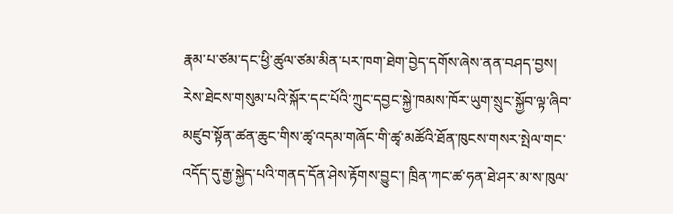རྣམ་པ་ཙམ་དང་ཕྱི་ཚུལ་ཙམ་མིན་པར་ཁག་ཐེག་བྱེད་དགོས་ཞེས་ནན་བཤད་བྱས།
རེས་ཐེངས་གསུམ་པའི་སྐོར་དང་པོའི་ཀྲུང་དབྱང་སྐྱེ་ཁམས་ཁོར་ཡུག་སྲུང་སྐྱོབ་ལྟ་ཞིབ་མཛུབ་སྟོན་ཚན་ཆུང་གིས་ཚྭ་འདམ་གཞོང་གི་ཚྭ་མཚོའི་ཐོན་ཁུངས་གསར་སྤེལ་གང་འདོད་དུ་རྒྱ་སྐྱེད་པའི་གནད་དོན་ཤེས་རྟོགས་བྱུང་། ཁྲིན་ཀང་ཚ་ཧན་ཐེ་ཤར་མ་ས་ཁུལ་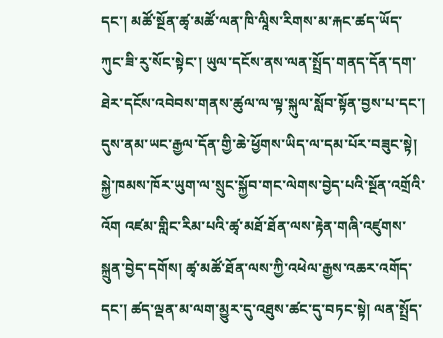དང་། མཚོ་སྔོན་ཚྭ་མཚོ་ལན་ཁི་ལཱིས་རིགས་མ་རྐང་ཚད་ཡོད་ཀུང་ཟི་རུ་སོང་སྟེང་། ཡུལ་དངོས་ནས་ལན་སྤྲོད་གནད་དོན་དག་ཐེར་དངོས་འབེབས་གནས་ཚུལ་ལ་ལྟ་སྐུལ་སློབ་སྟོན་བྱས་པ་དང་། དུས་ནམ་ཡང་རྒྱལ་དོན་གྱི་ཆེ་ཕྱོགས་ཡིད་ལ་དམ་པོར་བཟུང་སྟེ། སྐྱེ་ཁམས་ཁོར་ཡུག་ལ་སྲུང་སྐྱོབ་གང་ལེགས་བྱེད་པའི་སྔོན་འགྲོའི་འོག འཛམ་གླིང་རིམ་པའི་ཚྭ་མཐོ་ཐོན་ལས་རྟེན་གཞི་འཛུགས་སྐྲུན་བྱེད་དགོས། ཚྭ་མཚོ་ཐོན་ལས་ཀྱི་འཕེལ་རྒྱས་འཆར་འགོད་དང་། ཚད་ལྡན་མ་ལག་མྱུར་དུ་འཐུས་ཚང་དུ་བཏང་སྟེ། ལན་སྤྲོད་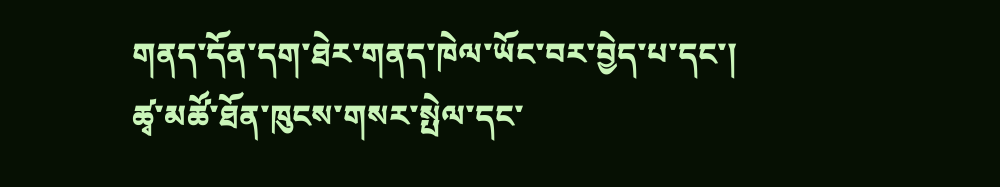གནད་དོན་དག་ཐེར་གནད་ཁེལ་ཡོང་བར་བྱེད་པ་དང་། ཚྭ་མཚོ་ཐོན་ཁུངས་གསར་སྤེལ་དང་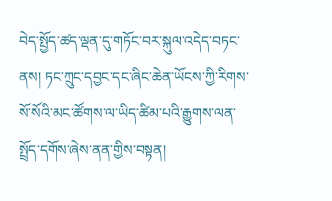བེད་སྤྱོད་ཚད་ལྡན་དུ་གཏོང་བར་སྐུལ་འདེད་བཏང་ནས། ཏང་ཀྲུང་དབྱང་དང་ཞིང་ཆེན་ཡོངས་ཀྱི་རིགས་སོ་སོའི་མང་ཚོགས་ལ་ཡིད་ཚིམ་པའི་རྒྱུགས་ལན་སྤྲོད་དགོས་ཞེས་ནན་གྱིས་བསྟན།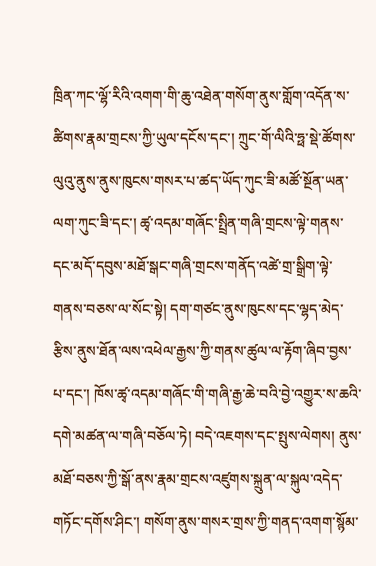ཁྲིན་ཀང་ལྷོ་རིའི་འགག་གི་ཆུ་འཐེན་གསོག་ནུས་གློག་འདོན་ས་ཚིགས་རྣམ་གྲངས་ཀྱི་ཡུལ་དངོས་དང་། ཀྲུང་གོ་ལིའི་ཧྥ་སྡེ་ཚོགས་ལུའུ་ནུས་ནུས་ཁུངས་གསར་པ་ཚད་ཡོད་ཀུང་ཟི་མཚོ་སྔོན་ཡན་ལག་ཀུང་ཟི་དང་། ཚྭ་འདམ་གཞོང་སྤྲིན་གཞི་གྲངས་ལྟེ་གནས་དང་མདོ་དབུས་མཐོ་སྒང་གཞི་གྲངས་གནོད་འཚེ་གྲ་སྒྲིག་ལྟེ་གནས་བཅས་ལ་སོང་སྟེ། དག་གཙང་ནུས་ཁུངས་དང་ལྷད་མེད་རྩིས་ནུས་ཐོན་ལས་འཕེལ་རྒྱས་ཀྱི་གནས་ཚུལ་ལ་རྟོག་ཞིབ་བྱས་པ་དང་། ཁོས་ཚྭ་འདམ་གཞོང་གི་གཞི་རྒྱ་ཆེ་བའི་བྱེ་འགྱུར་ས་ཆའི་དགེ་མཚན་ལ་གཞི་བཅོལ་ཏེ། བདེ་འཇགས་དང་སྤུས་ལེགས། ནུས་མཐོ་བཅས་ཀྱི་སྒོ་ནས་རྣམ་གྲངས་འཛུགས་སྐྲུན་ལ་སྐུལ་འདེད་གཏོང་དགོས་ཤིང་། གསོག་ནུས་གསར་གྲས་ཀྱི་གནད་འགག་སྙོམ་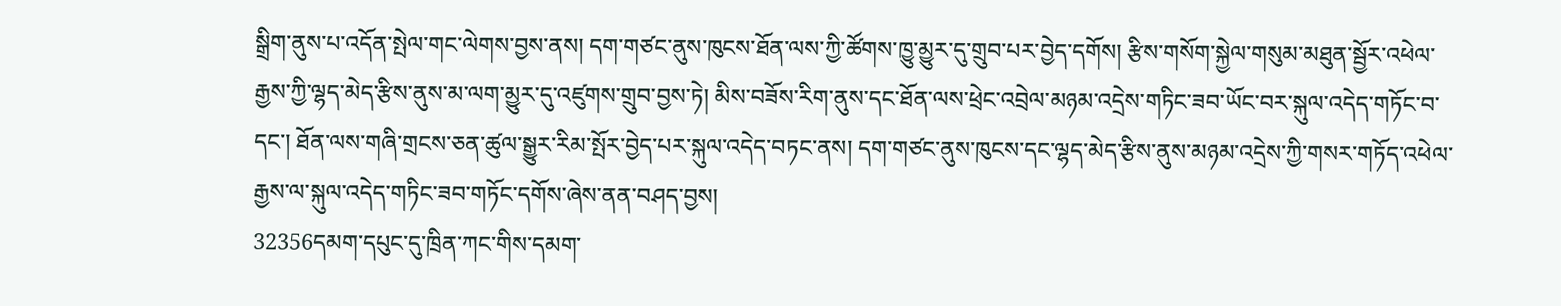སྒྲིག་ནུས་པ་འདོན་སྤེལ་གང་ལེགས་བྱས་ནས། དག་གཙང་ནུས་ཁུངས་ཐོན་ལས་ཀྱི་ཚོགས་ཁྱུ་མྱུར་དུ་གྲུབ་པར་བྱེད་དགོས། རྩིས་གསོག་སྐྱེལ་གསུམ་མཐུན་སྦྱོར་འཕེལ་རྒྱས་ཀྱི་ལྷད་མེད་རྩིས་ནུས་མ་ལག་མྱུར་དུ་འཛུགས་གྲུབ་བྱས་ཏེ། མིས་བཟོས་རིག་ནུས་དང་ཐོན་ལས་ཕྲེང་འབྲེལ་མཉམ་འདྲེས་གཏིང་ཟབ་ཡོང་བར་སྐུལ་འདེད་གཏོང་བ་དང་། ཐོན་ལས་གཞི་གྲངས་ཅན་ཚུལ་སྒྱུར་རིམ་སྤོར་བྱེད་པར་སྐུལ་འདེད་བཏང་ནས། དག་གཙང་ནུས་ཁུངས་དང་ལྷད་མེད་རྩིས་ནུས་མཉམ་འདྲེས་ཀྱི་གསར་གཏོད་འཕེལ་རྒྱས་ལ་སྐུལ་འདེད་གཏིང་ཟབ་གཏོང་དགོས་ཞེས་ནན་བཤད་བྱས།
32356དམག་དཔུང་དུ་ཁྲིན་ཀང་གིས་དམག་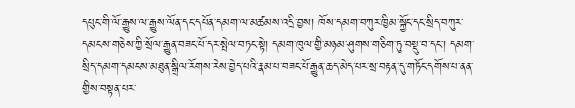དཔུང་གི་ལོ་རྒྱུས་ལ་རྒྱུས་ལོན་དང་དཔོན་དམག་ལ་མཚམས་འདྲི་བྱས། ཁོས་དམག་བཀུར་ཁྱིམ་སྐྱོང་དང་སྲིད་བཀུར་དམངས་གཅེས་ཀྱི་སྲོལ་རྒྱུན་བཟང་པོ་དར་སྤེལ་བཏང་སྟེ། དམག་ཁུལ་གྱི་མཉམ་ཤུགས་གཅིག་ཏུ་བསྡུ་བ་དང་། དམག་སྲིད་དམག་དམངས་མཐུན་སྒྲིལ་རོགས་རེས་བྱེད་པའི་རྣམ་པ་བཟང་པོ་རྒྱུན་ཆད་མེད་པར་སྲ་བརྟན་དུ་གཏོང་དགོས་པ་ནན་གྱིས་བསྟན་པར་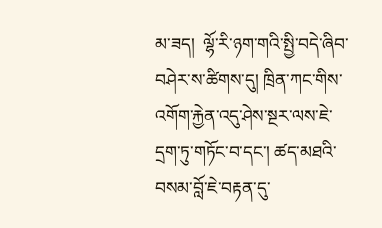མ་ཟད།  ལྷོ་རི་ཉག་གའི་སྤྱི་བདེ་ཞིབ་བཤེར་ས་ཚིགས་དུ། ཁྲིན་ཀང་གིས་འགོག་རྐྱེན་འདུ་ཤེས་སྔར་ལས་ཇེ་དྲག་ཏུ་གཏོང་བ་དང་། ཚད་མཐའི་བསམ་བློ་ཇེ་བརྟན་དུ་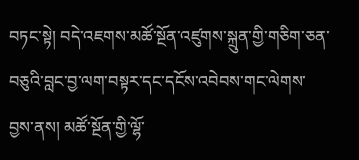བཏང་སྟེ། བདེ་འཇགས་མཚོ་སྔོན་འཛུགས་སྐྲུན་གྱི་གཅིག་ཅན་བཅུའི་བླང་བྱ་ལག་བསྟར་དང་དངོས་འབེབས་གང་ལེགས་བྱས་ནས། མཚོ་སྔོན་གྱི་ལྷོ་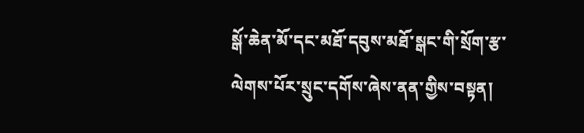སྒོ་ཆེན་མོ་དང་མཐོ་དབུས་མཐོ་སྒང་གི་སྲོག་རྩ་ལེགས་པོར་སྲུང་དགོས་ཞེས་ནན་གྱིས་བསྟན།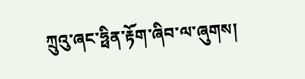ཀྲུའུ་ཞང་ཧྥིན་རྟོག་ཞིབ་ལ་ཞུགས།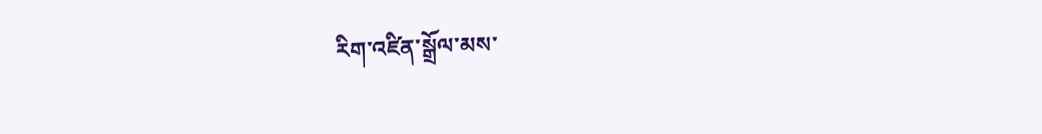རིག་འཛིན་སྒྲོལ་མས་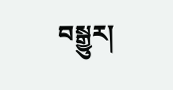བསྒྱུར།